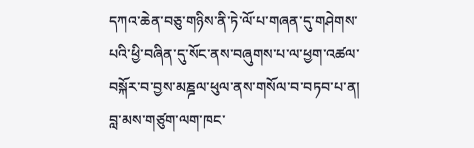དཀའ་ཆེན་བཅུ་གཉིས་ནི་ཏེ་ལོ་པ་གཞན་དུ་གཤེགས་པའི་ཕྱི་བཞིན་དུ་སོང་ནས་བཞུགས་པ་ལ་ཕྱག་འཚལ་བསྐོར་བ་བྱས་མཎྜལ་ཕུལ་ནས་གསོལ་བ་བཏབ་པ་ན། བླ་མས་གཙུག་ལག་ཁང་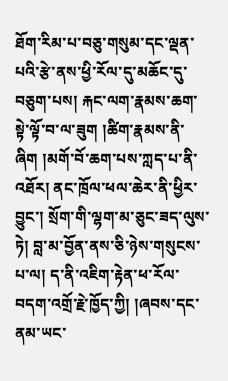ཐོག་རིམ་པ་བཅུ་གསུམ་དང་ལྡན་པའི་རྩེ་ནས་ཕྱི་རོལ་དུ་མཆོང་དུ་བཅུག་པས། རྐང་ལག་རྣམས་ཆག་སྟེ་ལྟོ་བ་ལ་ཟུག །ཚིག་རྣམས་ནི་ཞིག །མགོ་བོ་ཆག་པས་ཀླད་པ་ནི་འཐོར། ནང་ཁྲོལ་ཕལ་ཆེར་ནི་ཕྱིར་བྱུང་། སྲོག་གི་ལྷག་མ་ཅུང་ཟད་ལུས་ཏེ། བླ་མ་བྱོན་ནས་ཅི་ཉེས་གསུངས་པ་ལ། ད་ནི་འཇིག་རྟེན་ཕ་རོལ་བདག་འགྲོ་རྗེ་ཁྱོད་ཀྱི། །ཞབས་དང་ནམ་ཡང་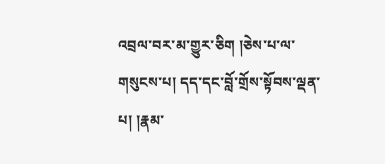འབྲལ་བར་མ་གྱུར་ཅིག །ཅེས་པ་ལ་གསུངས་པ། དད་དང་བློ་གྲོས་སྟོབས་ལྡན་པ། །རྣམ་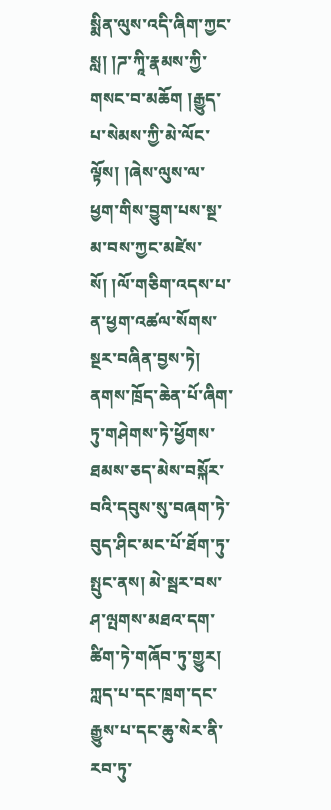སྨིན་ལུས་འདི་ཞིག་ཀྱང་སླ། །ཌ་ཀཱི་རྣམས་ཀྱི་གསང་བ་མཆོག །རྒྱུད་པ་སེམས་ཀྱི་མེ་ལོང་ལྟོས། །ཞེས་ལུས་ལ་ཕྱག་གིས་བྱུག་པས་སྔ་མ་བས་ཀྱང་མཛེས་སོ། །ལོ་གཅིག་འདས་པ་ན་ཕྱག་འཚལ་སོགས་སྔར་བཞིན་བྱས་ཏེ། ནགས་ཁྲོད་ཆེན་པོ་ཞིག་ཏུ་གཤེགས་ཏེ་ཕྱོགས་ཐམས་ཅད་མེས་བསྐོར་བའི་དབུས་སུ་བཞག་ཏེ་བུད་ཤིང་མང་པོ་ཐོག་ཏུ་སྤུང་ནས། མེ་སྦར་བས་ཤ་ལྤགས་མཐའ་དག་ཚིག་ཏེ་གཞོབ་ཏུ་གྱུར། ཀླད་པ་དང་ཁྲག་དང་རྒྱུས་པ་དང་ཆུ་སེར་ནི་རབ་ཏུ་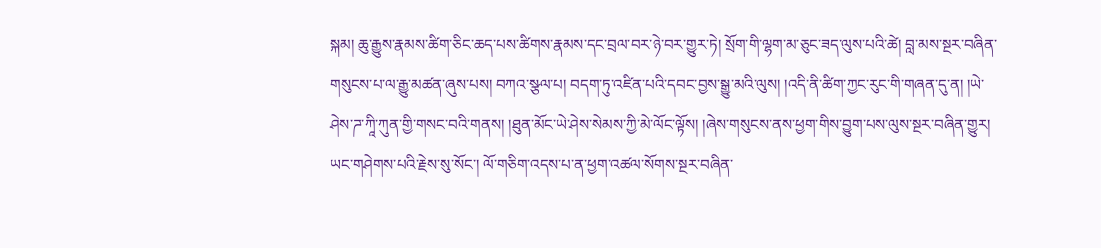སྐམ། ཆུ་རྒྱུས་རྣམས་ཚིག་ཅིང་ཆད་པས་ཚིགས་རྣམས་དང་བྲལ་བར་ཉེ་བར་གྱུར་ཏེ། སྲོག་གི་ལྷག་མ་ཅུང་ཟད་ལུས་པའི་ཚེ། བླ་མས་སྔར་བཞིན་གསུངས་པ་ལ་རྒྱུ་མཚན་ཞུས་པས། བཀའ་སྩལ་པ། བདག་ཏུ་འཛིན་པའི་དབང་བྱས་སྒྱུ་མའི་ལུས། །འདི་ནི་ཚིག་ཀྱང་རུང་གི་གཞན་དུ་ན། །ཡེ་ཤེས་ཌ་ཀཱི་ཀུན་གྱི་གསང་བའི་གནས། །ཐུན་མོང་ཡེ་ཤེས་སེམས་ཀྱི་མེ་ལོང་ལྟོས། །ཞེས་གསུངས་ནས་ཕྱག་གིས་བྱུག་པས་ལུས་སྔར་བཞིན་གྱུར། ཡང་གཤེགས་པའི་རྗེས་སུ་སོང་། ལོ་གཅིག་འདས་པ་ན་ཕྱག་འཚལ་སོགས་སྔར་བཞིན་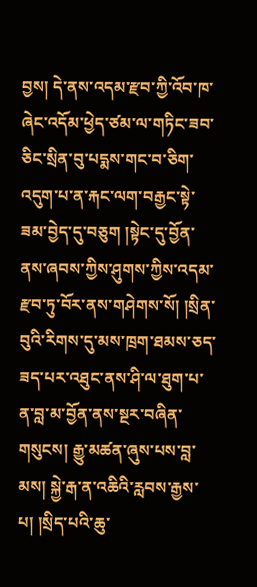བྱས། དེ་ནས་འདམ་རྫབ་ཀྱི་འོབ་ཁ་ཞེང་འདོམ་ཕྱེད་ཙམ་ལ་གཏིང་ཟབ་ཅིང་སྲིན་བུ་པདྨས་གང་བ་ཅིག་འདུག་པ་ན་རྐང་ལག་བརྒྱང་སྟེ་ཟམ་བྱེད་དུ་བཅུག །སྟེང་དུ་བྱོན་ནས་ཞབས་ཀྱིས་ཤུགས་ཀྱིས་འདམ་རྫབ་ཏུ་བོར་ནས་གཤེགས་སོ། །སྲིན་བུའི་རིགས་དུ་མས་ཁྲག་ཐམས་ཅད་ཟད་པར་འཐུང་ནས་ཤི་ལ་ཐུག་པ་ན་བླ་མ་བྱོན་ནས་སྔར་བཞིན་གསུངས། རྒྱུ་མཚན་ཞུས་པས་བླ་མས། སྐྱེ་རྒ་ན་འཆིའི་རླབས་རྒྱས་པ། །སྲིད་པའི་ཆུ་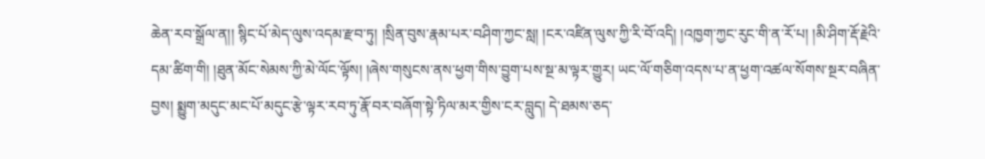ཆེན་རབ་སྒྲོལ་ན།། སྙིང་པོ་མེད་ལུས་འདམ་རྫབ་ཏུ། །སྲིན་བུས་རྣམ་པར་བཤིག་ཀྱང་སླ། །ངར་འཛིན་ལུས་ཀྱི་རི་བོ་འདི། །འཁྱག་ཀྱང་རུང་གི་ན་རོ་པ། །མི་ཤིག་རྡོ་རྗེའི་དམ་ཚིག་གི། །ཐུན་མོང་སེམས་ཀྱི་མེ་ལོང་ལྟོས། །ཞེས་གསུངས་ནས་ཕྱག་གིས་བྱུག་པས་སྔ་མ་ལྟར་གྱུར། ཡང་ལོ་གཅིག་འདས་པ་ན་ཕྱག་འཚལ་སོགས་སྔར་བཞིན་བྱས། སྨྱུག་མདུང་མང་པོ་མདུང་རྩེ་ལྟར་རབ་ཏུ་རྣོ་བར་བཞོག་སྟེ་ཏིལ་མར་གྱིས་ངར་བླུད། དེ་ཐམས་ཅད་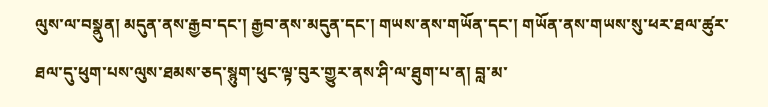ལུས་ལ་བསྣུན། མདུན་ནས་རྒྱབ་དང་། རྒྱབ་ནས་མདུན་དང་། གཡས་ནས་གཡོན་དང་། གཡོན་ནས་གཡས་སུ་ཕར་ཐལ་ཚུར་ཐལ་དུ་ཕུག་པས་ལུས་ཐམས་ཅད་སྙུག་ཕུང་ལྟ་བུར་གྱུར་ནས་ཤི་ལ་ཐུག་པ་ན། བླ་མ་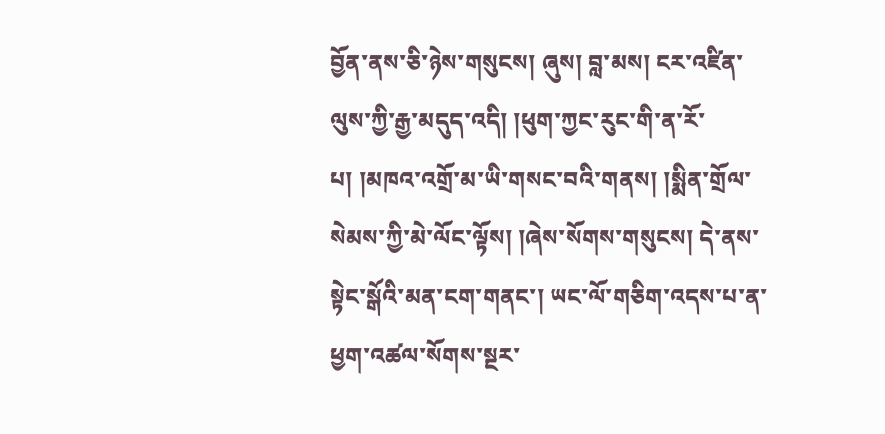བྱོན་ནས་ཅི་ཉེས་གསུངས། ཞུས། བླ་མས། ངར་འཛིན་ལུས་ཀྱི་རྒྱ་མདུད་འདི། །ཕུག་ཀྱང་རུང་གི་ན་རོ་པ། །མཁའ་འགྲོ་མ་ཡི་གསང་བའི་གནས། །སྨིན་གྲོལ་སེམས་ཀྱི་མེ་ལོང་ལྟོས། །ཞེས་སོགས་གསུངས། དེ་ནས་སྟེང་སྒོའི་མན་ངག་གནང་། ཡང་ལོ་གཅིག་འདས་པ་ན་ཕྱག་འཚལ་སོགས་སྔར་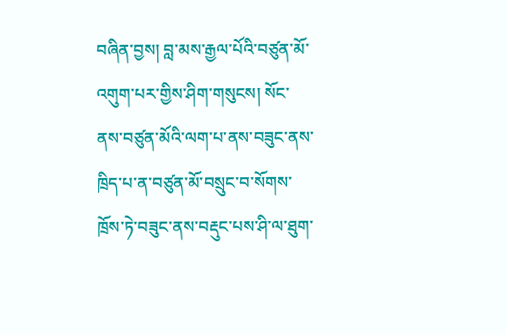བཞིན་བྱས། བླ་མས་རྒྱལ་པོའི་བཙུན་མོ་འགུག་པར་གྱིས་ཤིག་གསུངས། སོང་ནས་བཙུན་མོའི་ལག་པ་ནས་བཟུང་ནས་ཁྲིད་པ་ན་བཙུན་མོ་བསྲུང་བ་སོགས་ཁྲོས་ཏེ་བཟུང་ནས་བརྡུང་པས་ཤི་ལ་ཐུག་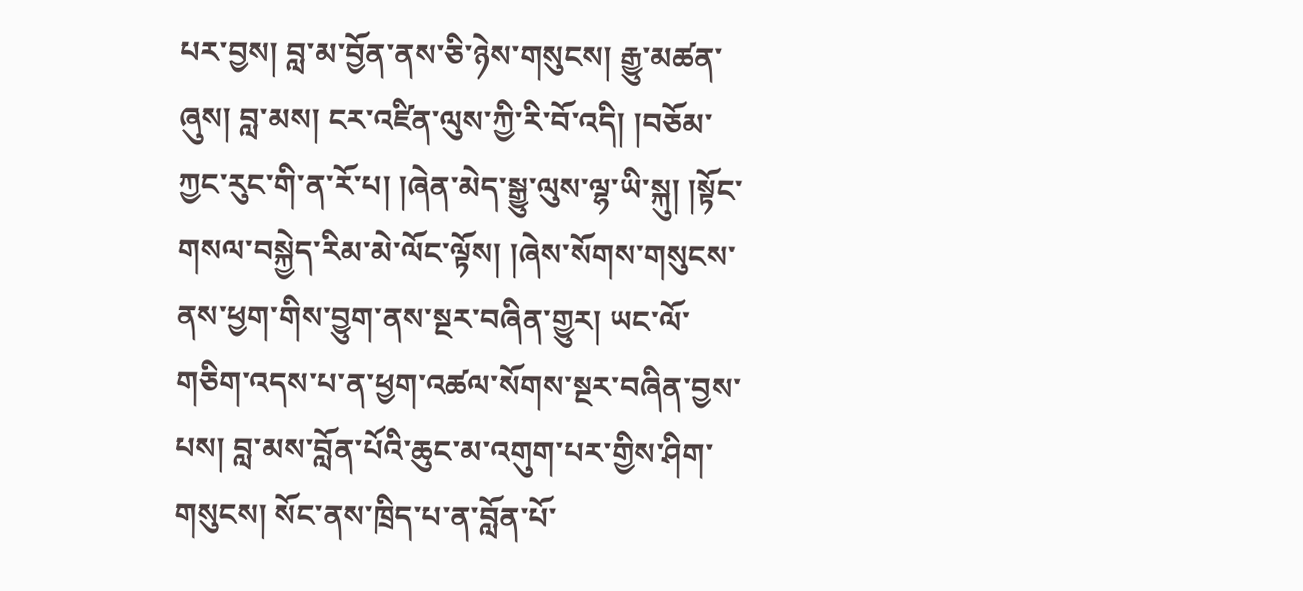པར་བྱས། བླ་མ་བྱོན་ནས་ཅི་ཉེས་གསུངས། རྒྱུ་མཚན་ཞུས། བླ་མས། ངར་འཛིན་ལུས་ཀྱི་རི་བོ་འདི། །བཅོམ་ཀྱང་རུང་གི་ན་རོ་པ། །ཞེན་མེད་སྒྱུ་ལུས་ལྷ་ཡི་སྐུ། །སྟོང་གསལ་བསྐྱེད་རིམ་མེ་ལོང་ལྟོས། །ཞེས་སོགས་གསུངས་ནས་ཕྱག་གིས་བྱུག་ནས་སྔར་བཞིན་གྱུར། ཡང་ལོ་གཅིག་འདས་པ་ན་ཕྱག་འཚལ་སོགས་སྔར་བཞིན་བྱས་པས། བླ་མས་བློན་པོའི་ཆུང་མ་འགུག་པར་གྱིས་ཤིག་གསུངས། སོང་ནས་ཁྲིད་པ་ན་བློན་པོ་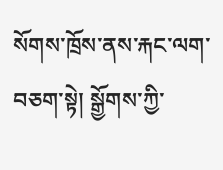སོགས་ཁྲོས་ནས་རྐང་ལག་བཅག་སྟེ། སྒྱོགས་ཀྱི་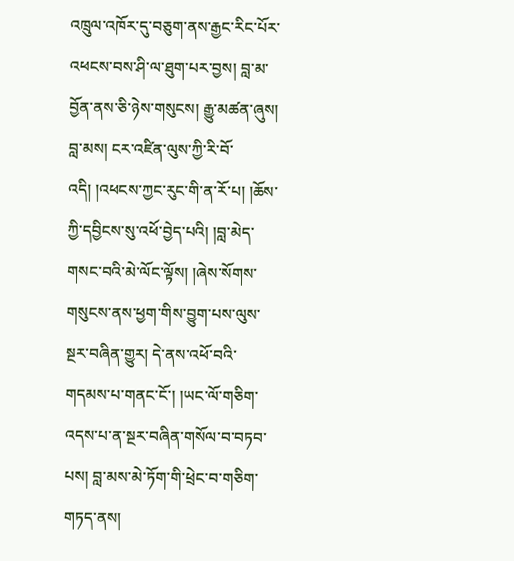འཁྲུལ་འཁོར་དུ་བཅུག་ནས་རྒྱང་རིང་པོར་འཕངས་བས་ཤི་ལ་ཐུག་པར་བྱས། བླ་མ་བྱོན་ནས་ཅི་ཉེས་གསུངས། རྒྱུ་མཚན་ཞུས། བླ་མས། ངར་འཛིན་ལུས་ཀྱི་རི་བོ་འདི། །འཕངས་ཀྱང་རུང་གི་ན་རོ་པ། །ཆོས་ཀྱི་དབྱིངས་སུ་འཕོ་བྱེད་པའི། །བླ་མེད་གསང་བའི་མེ་ལོང་ལྟོས། །ཞེས་སོགས་གསུངས་ནས་ཕྱག་གིས་བྱུག་པས་ལུས་སྔར་བཞིན་གྱུར། དེ་ནས་འཕོ་བའི་གདམས་པ་གནང་ངོ་། །ཡང་ལོ་གཅིག་འདས་པ་ན་སྔར་བཞིན་གསོལ་བ་བཏབ་པས། བླ་མས་མེ་ཏོག་གི་ཕྲེང་བ་གཅིག་གཏད་ནས།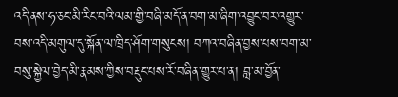འདི་ནས་ཧ་ཅང་མི་རིང་བའི་ལམ་གྱི་བཞི་མདོ་ན་བག་མ་ཞིག་འབྱུང་བར་འགྱུར་བས་འདི་མགུལ་དུ་སྐོན་ལ་ཁྲིད་ཤོག་གསུངས། བཀའ་བཞིན་བྱས་པས་བག་མ་བསུ་སྐྱེལ་བྱེད་མི་རྣམས་ཀྱིས་བརྡུང་པས་རོ་བཞིན་གྱུར་པ་ན། བླ་མ་བྱོན་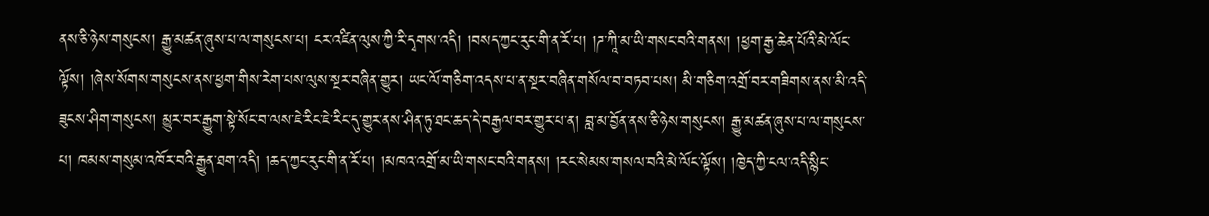ནས་ཅི་ཉེས་གསུངས། རྒྱུ་མཚན་ཞུས་པ་ལ་གསུངས་པ། ངར་འཛིན་ལུས་ཀྱི་རི་དྭགས་འདི། །བསད་ཀྱང་རུང་གི་ན་རོ་པ། །ཌ་ཀཱི་མ་ཡི་གསང་བའི་གནས། །ཕྱག་རྒྱ་ཆེན་པོའི་མེ་ལོང་ལྟོས། །ཞེས་སོགས་གསུངས་ནས་ཕྱག་གིས་རེག་པས་ལུས་སྔར་བཞིན་གྱུར། ཡང་ལོ་གཅིག་འདས་པ་ན་སྔར་བཞིན་གསོལ་བ་བཏབ་པས། མི་གཅིག་འགྲོ་བར་གཟིགས་ནས་མི་འདི་ཟུངས་ཤིག་གསུངས། མྱུར་བར་རྒྱུག་སྟེ་སོང་བ་ལས་ཇེ་རིང་ཇེ་རིང་དུ་གྱུར་ནས་ཤིན་ཏུ་ཐང་ཆད་དེ་བརྒྱལ་བར་གྱུར་པ་ན། བླ་མ་བྱོན་ནས་ཅི་ཉེས་གསུངས། རྒྱུ་མཚན་ཞུས་པ་ལ་གསུངས་པ། ཁམས་གསུམ་འཁོར་བའི་རྒྱུན་ཐག་འདི། །ཆད་ཀྱང་རུང་གི་ན་རོ་པ། །མཁའ་འགྲོ་མ་ཡི་གསང་བའི་གནས། །རང་སེམས་གསལ་བའི་མེ་ལོང་ལྟོས། །ཁྱེད་ཀྱི་ངལ་འདི་སྙིང་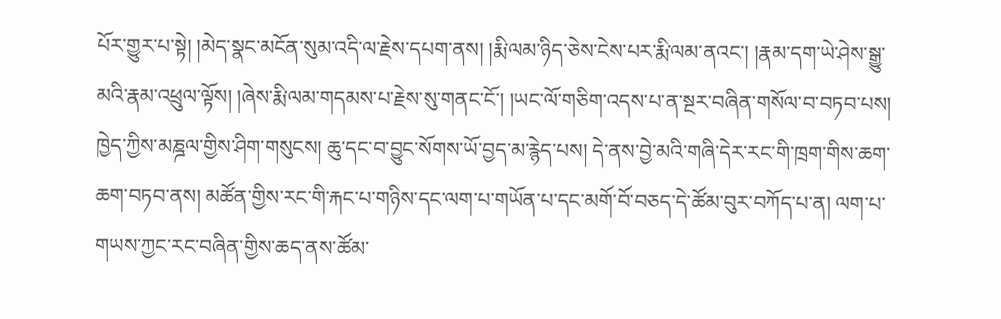པོར་གྱུར་པ་སྟེ། །མེད་སྣང་མངོན་སུམ་འདི་ལ་རྗེས་དཔག་ནས། །རྨི་ལམ་ཉིད་ཅེས་ངེས་པར་རྨི་ལམ་ནའང་། །རྣམ་དག་ཡེ་ཤེས་སྒྱུ་མའི་རྣམ་འཕྲུལ་ལྟོས། །ཞེས་རྨི་ལམ་གདམས་པ་རྗེས་སུ་གནང་ངོ་། །ཡང་ལོ་གཅིག་འདས་པ་ན་སྔར་བཞིན་གསོལ་བ་བཏབ་པས། ཁྱེད་ཀྱིས་མཎྜལ་གྱིས་ཤིག་གསུངས། ཆུ་དང་བ་བྱུང་སོགས་ཡོ་བྱད་མ་རྙེད་པས། དེ་ནས་བྱེ་མའི་གཞི་དེར་རང་གི་ཁྲག་གིས་ཆག་ཆག་བཏབ་ནས། མཚོན་གྱིས་རང་གི་རྐང་པ་གཉིས་དང་ལག་པ་གཡོན་པ་དང་མགོ་བོ་བཅད་དེ་ཚོམ་བུར་བཀོད་པ་ན། ལག་པ་གཡས་ཀྱང་རང་བཞིན་གྱིས་ཆད་ནས་ཚོམ་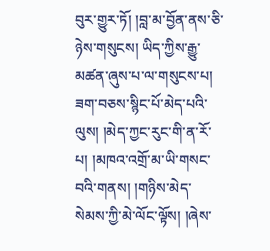བུར་གྱུར་ཏོ། །བླ་མ་བྱོན་ནས་ཅི་ཉེས་གསུངས། ཡིད་ཀྱིས་རྒྱུ་མཚན་ཞུས་པ་ལ་གསུངས་པ། ཟག་བཅས་སྙིང་པོ་མེད་པའི་ལུས། །མེད་ཀྱང་རུང་གི་ན་རོ་པ། །མཁའ་འགྲོ་མ་ཡི་གསང་བའི་གནས། །གཉིས་མེད་སེམས་ཀྱི་མེ་ལོང་ལྟོས། །ཞེས་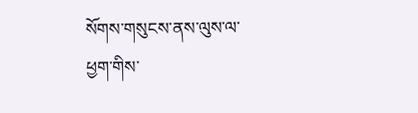སོགས་གསུངས་ནས་ལུས་ལ་ཕྱག་གིས་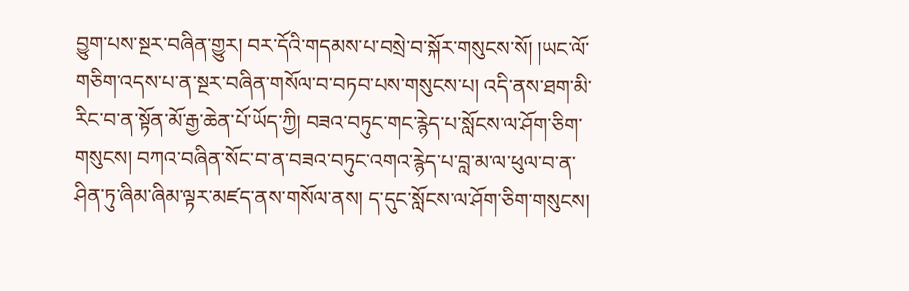བྱུག་པས་སྔར་བཞིན་གྱུར། བར་དོའི་གདམས་པ་བསྲེ་བ་སྐོར་གསུངས་སོ། །ཡང་ལོ་གཅིག་འདས་པ་ན་སྔར་བཞིན་གསོལ་བ་བཏབ་པས་གསུངས་པ། འདི་ནས་ཐག་མི་རིང་བ་ན་སྟོན་མོ་རྒྱ་ཆེན་པོ་ཡོད་ཀྱི། བཟའ་བཏུང་གང་རྙེད་པ་སློངས་ལ་ཤོག་ཅིག་གསུངས། བཀའ་བཞིན་སོང་བ་ན་བཟའ་བཏུང་འགའ་རྙེད་པ་བླ་མ་ལ་ཕུལ་བ་ན་ཤིན་ཏུ་ཞིམ་ཞིམ་ལྟར་མཛད་ནས་གསོལ་ནས། ད་དུང་སློངས་ལ་ཤོག་ཅིག་གསུངས།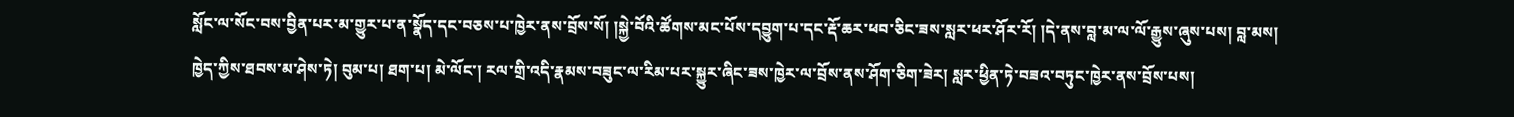སློང་ལ་སོང་བས་བྱིན་པར་མ་གྱུར་པ་ན་སྣོད་དང་བཅས་པ་ཁྱེར་ནས་བྲོས་སོ། །སྐྱེ་བོའི་ཚོགས་མང་པོས་དབྱུག་པ་དང་རྡོ་ཆར་ཕབ་ཅིང་ཟས་སླར་ཕར་ཤོར་རོ། །དེ་ནས་བླ་མ་ལ་ལོ་རྒྱུས་ཞུས་པས། བླ་མས། ཁྱེད་ཀྱིས་ཐབས་མ་ཤེས་ཏེ། བུམ་པ། ཐག་པ། མེ་ལོང་། རལ་གྲི་འདི་རྣམས་བཟུང་ལ་རིམ་པར་སྐྱུར་ཞིང་ཟས་ཁྱེར་ལ་བྲོས་ནས་ཤོག་ཅིག་ཟེར། སླར་ཕྱིན་ཏེ་བཟའ་བཏུང་ཁྱེར་ནས་བྲོས་པས།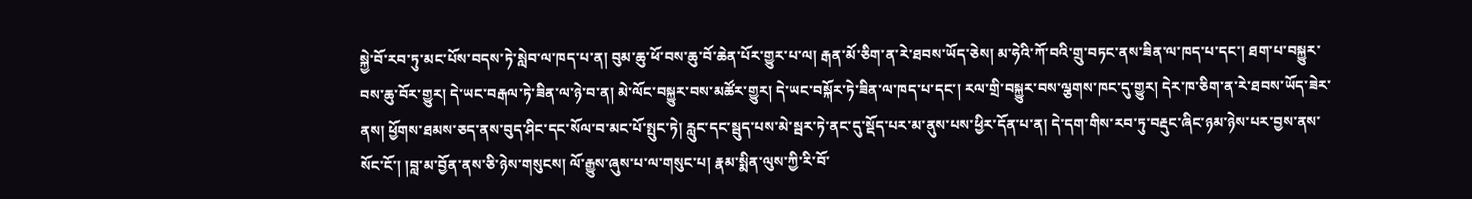སྐྱེ་བོ་རབ་ཏུ་མང་པོས་བདས་ཏེ་སླེབ་ལ་ཁད་པ་ན། བུམ་ཆུ་ཕོ་བས་ཆུ་བོ་ཆེན་པོར་གྱུར་པ་ལ། རྒན་མོ་ཅིག་ན་རེ་ཐབས་ཡོད་ཅེས། མ་ཧེའི་ཀོ་བའི་གྲུ་བཏང་ནས་ཟིན་ལ་ཁད་པ་དང་། ཐག་པ་བསྐྱུར་བས་ཆུ་བོར་གྱུར། དེ་ཡང་བརྒལ་ཏེ་ཟིན་ལ་ཉེ་བ་ན། མེ་ལོང་བསྐྱུར་བས་མཚོར་གྱུར། དེ་ཡང་བསྐོར་ཏེ་ཟིན་ལ་ཁད་པ་དང་། རལ་གྲི་བསྐྱུར་བས་ལྕགས་ཁང་དུ་གྱུར། དེར་ཁ་ཅིག་ན་རེ་ཐབས་ཡོད་ཟེར་ནས། ཕྱོགས་ཐམས་ཅད་ནས་བུད་ཤིང་དང་སོལ་བ་མང་པོ་སྤུང་ཏེ། རླུང་དང་སྦུད་པས་མེ་སྦར་ཏེ་ནང་དུ་སྡོད་པར་མ་ནུས་པས་ཕྱིར་དོན་པ་ན། དེ་དག་གིས་རབ་ཏུ་བརྡུང་ཞིང་ཉམ་ཉེས་པར་བྱས་ནས་སོང་ངོ་། །བླ་མ་བྱོན་ནས་ཅི་ཉེས་གསུངས། ལོ་རྒྱུས་ཞུས་པ་ལ་གསུང་པ། རྣམ་སྨིན་ལུས་ཀྱི་རི་བོ་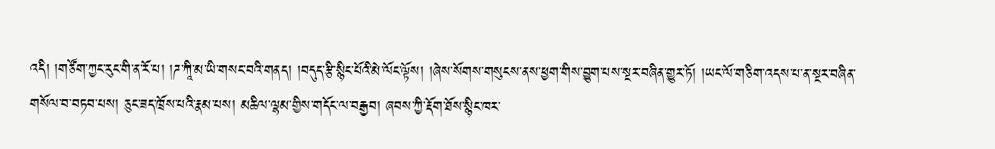འདི། །གཙོག་ཀྱང་རུང་གི་ན་རོ་པ། །ཌ་ཀཱི་མ་ཡི་གསང་བའི་གནད། །བདུད་རྩི་སྙིང་པོའི་མེ་ལོང་ལྟོས། །ཞེས་སོགས་གསུངས་ནས་ཕྱག་གིས་བྱུག་པས་སྔར་བཞིན་གྱུར་ཏོ། །ཡང་ལོ་གཅིག་འདས་པ་ན་སྔར་བཞིན་གསོལ་བ་བཏབ་པས། ཅུང་ཟད་ཁྲོས་པའི་རྣམ་པས། མཆིལ་ལྷམ་གྱིས་གདོང་ལ་བརྒྱབ། ཞབས་ཀྱི་རྡོག་ཐོས་སྙིང་ཁར་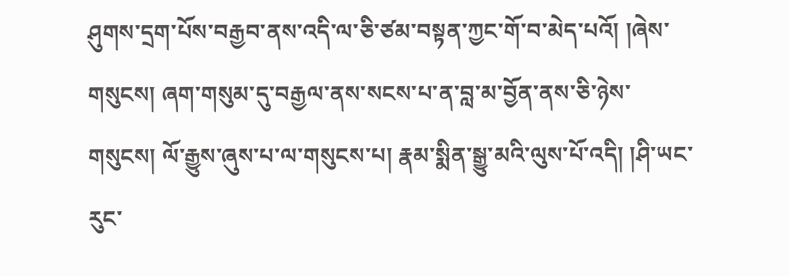ཤུགས་དྲག་པོས་བརྒྱབ་ནས་འདི་ལ་ཅི་ཙམ་བསྟན་ཀྱང་གོ་བ་མེད་པའོ། །ཞེས་གསུངས། ཞག་གསུམ་དུ་བརྒྱལ་ནས་སངས་པ་ན་བླ་མ་བྱོན་ནས་ཅི་ཉེས་གསུངས། ལོ་རྒྱུས་ཞུས་པ་ལ་གསུངས་པ། རྣམ་སྨིན་སྒྱུ་མའི་ལུས་པོ་འདི། །ཤི་ཡང་རུང་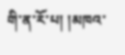གི་ན་རོ་པ། །མཁའ་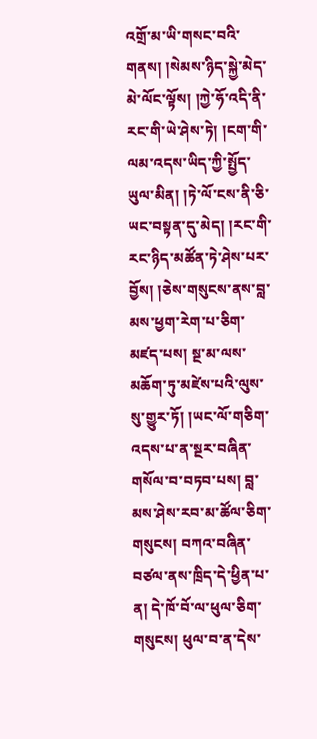འགྲོ་མ་ཡི་གསང་བའི་གནས། །སེམས་ཉིད་སྐྱེ་མེད་མེ་ལོང་ལྟོས། །ཀྱེ་ཧོ་འདི་ནི་རང་གི་ཡེ་ཤེས་ཏེ། །ངག་གི་ལམ་འདས་ཡིད་ཀྱི་སྤྱོད་ཡུལ་མིན། །ཏེ་ལོ་ངས་ནི་ཅི་ཡང་བསྟན་དུ་མེད། །རང་གི་རང་ཉིད་མཚོན་ཏེ་ཤེས་པར་བྱོས། །ཅེས་གསུངས་ནས་བླ་མས་ཕྱག་རེག་པ་ཅིག་མཛད་པས། སྔ་མ་ལས་མཆོག་ཏུ་མཛེས་པའི་ལུས་སུ་གྱུར་ཏོ། །ཡང་ལོ་གཅིག་འདས་པ་ན་སྔར་བཞིན་གསོལ་བ་བཏབ་པས། བླ་མས་ཤེས་རབ་མ་ཚོལ་ཅིག་གསུངས། བཀའ་བཞིན་བཙལ་ནས་ཁྲིད་དེ་ཕྱིན་པ་ན། དེ་ཁོ་བོ་ལ་ཕུལ་ཅིག་གསུངས། ཕུལ་བ་ན་དེས་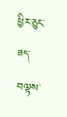ཕྱིར་ཅུང་ཟད་བལྟས་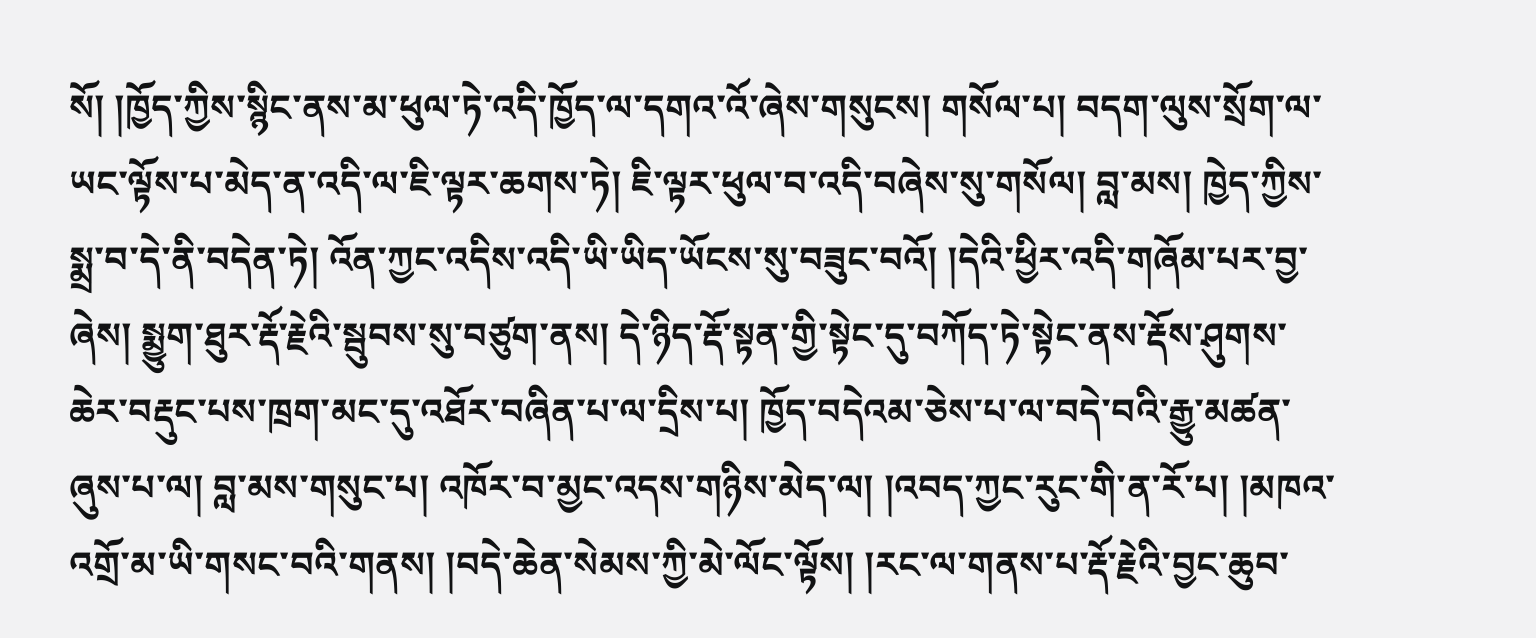སོ། །ཁྱོད་ཀྱིས་སྙིང་ནས་མ་ཕུལ་ཏེ་འདི་ཁྱོད་ལ་དགའ་འོ་ཞེས་གསུངས། གསོལ་པ། བདག་ལུས་སྲོག་ལ་ཡང་ལྟོས་པ་མེད་ན་འདི་ལ་ཇི་ལྟར་ཆགས་ཏེ། ཇི་ལྟར་ཕུལ་བ་འདི་བཞེས་སུ་གསོལ། བླ་མས། ཁྱེད་ཀྱིས་སྨྲ་བ་དེ་ནི་བདེན་ཏེ། འོན་ཀྱང་འདིས་འདི་ཡི་ཡིད་ཡོངས་སུ་བཟུང་བའོ། །དེའི་ཕྱིར་འདི་གཞོམ་པར་བྱ་ཞེས། སྨྱུག་ཐུར་རྡོ་རྗེའི་སྦུབས་སུ་བཙུག་ནས། དེ་ཉིད་རྡོ་སྟན་གྱི་སྟེང་དུ་བཀོད་ཏེ་སྟེང་ནས་རྡོས་ཤུགས་ཆེར་བརྡུང་པས་ཁྲག་མང་དུ་འཐོར་བཞིན་པ་ལ་དྲིས་པ། ཁྱོད་བདེའམ་ཅེས་པ་ལ་བདེ་བའི་རྒྱུ་མཚན་ཞུས་པ་ལ། བླ་མས་གསུང་པ། འཁོར་བ་མྱང་འདས་གཉིས་མེད་ལ། །འབད་ཀྱང་རུང་གི་ན་རོ་པ། །མཁའ་འགྲོ་མ་ཡི་གསང་བའི་གནས། །བདེ་ཆེན་སེམས་ཀྱི་མེ་ལོང་ལྟོས། །རང་ལ་གནས་པ་རྡོ་རྗེའི་བྱང་ཆུབ་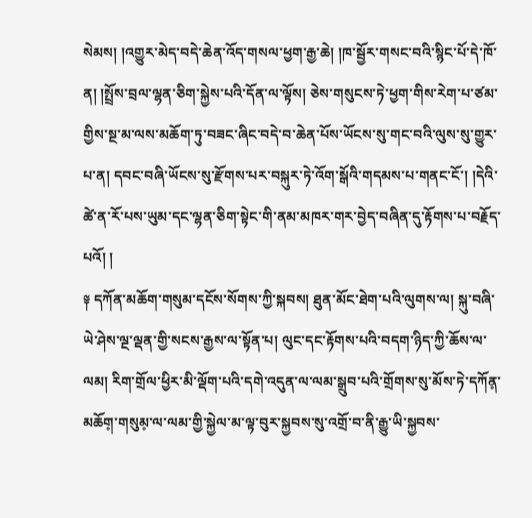སེམས། །འགྱུར་མེད་བདེ་ཆེན་འོད་གསལ་ཕྱག་རྒྱ་ཆེ། །ཁ་སྦྱོར་གསང་བའི་སྙིང་པོ་དེ་ཁོ་ན། །སྤྲོས་བྲལ་ལྷན་ཅིག་སྐྱེས་པའི་དོན་ལ་ལྟོས། ཅེས་གསུངས་ཏེ་ཕྱག་གིས་རེག་པ་ཙམ་གྱིས་སྔ་མ་ལས་མཆོག་ཏུ་བཟང་ཞིང་བདེ་བ་ཆེན་པོས་ཡོངས་སུ་གང་བའི་ལུས་སུ་གྱུར་པ་ན། དབང་བཞི་ཡོངས་སུ་རྫོགས་པར་བསྐུར་ཏེ་འོག་སྒོའི་གདམས་པ་གནང་ངོ་། །དེའི་ཚེ་ན་རོ་པས་ཡུམ་དང་ལྷན་ཅིག་སྟེང་གི་ནམ་མཁར་གར་བྱེད་བཞིན་དུ་རྟོགས་པ་བརྗོད་པའོ། །
༈ དཀོན་མཆོག་གསུམ་དངོས་སོགས་ཀྱི་སྐབས། ཐུན་མོང་ཐེག་པའི་ལུགས་ལ། སྐུ་བཞི་ཡེ་ཤེས་ལྔ་ལྡན་གྱི་སངས་རྒྱས་ལ་སྟོན་པ། ལུང་དང་རྟོགས་པའི་བདག་ཉིད་ཀྱི་ཆོས་ལ་ལམ། རིག་གྲོལ་ཕྱིར་མི་ལྡོག་པའི་དགེ་འདུན་ལ་ལམ་སྒྲུབ་པའི་གྲོགས་སུ་མོས་ཏེ་དཀོན༷་མཆོག༷་གསུམ༷་ལ་ལམ་གྱི་སྐྱེལ་མ་ལྟ་བུར་སྐྱབས་སུ་འགྲོ་བ་ནི་རྒྱུ་ཡི་སྐྱབས་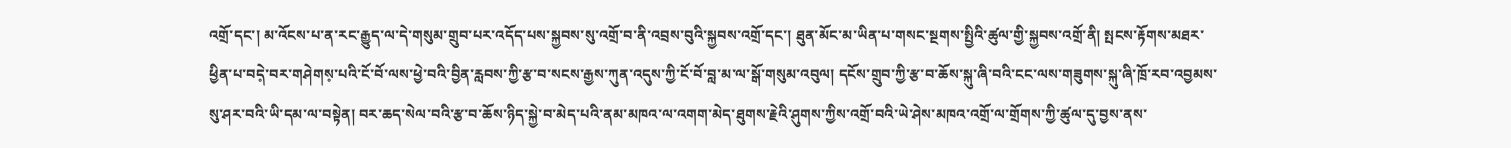འགྲོ་དང་། མ་འོངས་པ་ན་རང་རྒྱུད་ལ་དེ་གསུམ་གྲུབ་པར་འདོད་པས་སྐྱབས་སུ་འགྲོ་བ་ནི་འབྲས་བུའི་སྐྱབས་འགྲོ་དང་། ཐུན་མོང་མ་ཡིན་པ་གསང་སྔགས་སྤྱིའི་ཚུལ་གྱི་སྐྱབས་འགྲོ་ནི། སྤངས་རྟོགས་མཐར་ཕྱིན་པ་བདེ༷་བར་གཤེགས༷་པའི་ངོ་བོ་ལས་ཕྱེ་བའི་བྱིན་རླབས་ཀྱི་རྩ་བ་སངས་རྒྱས་ཀུན་འདུས་ཀྱི་ངོ་བོ་བླ་མ་ལ་སྒོ་གསུམ་འབུལ། དངོས་གྲུབ་ཀྱི་རྩ་བ་ཆོས་སྐུ་ཞི་བའི་ངང་ལས་གཟུགས་སྐུ་ཞི་ཁྲོ་རབ་འབྱམས་སུ་ཤར་བའི་ཡི་དམ་ལ་བསྟེན། བར་ཆད་སེལ་བའི་རྩ་བ་ཆོས་ཉིད་སྐྱེ་བ་མེད་པའི་ནམ་མཁའ་ལ་འགག་མེད་ཐུགས་རྗེའི་ཤུགས་ཀྱིས་འགྲོ་བའི་ཡེ་ཤེས་མཁའ་འགྲོ་ལ་གྲོགས་ཀྱི་ཚུལ་དུ་བྱས་ནས་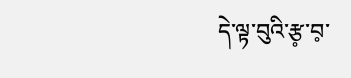དེ་ལྟ་བུའི་རྩ༷་བ༷་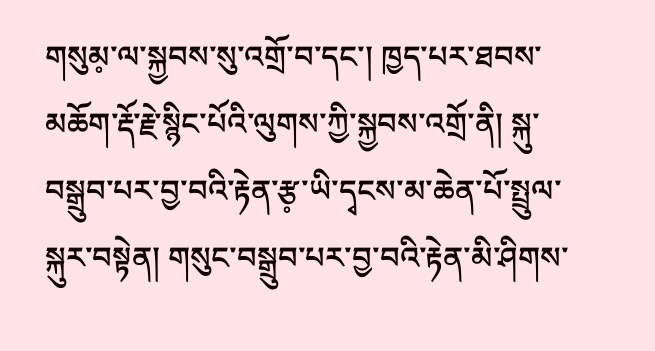གསུམ༷་ལ་སྐྱབས་སུ་འགྲོ་བ་དང་། ཁྱད་པར་ཐབས་མཆོག་རྡོ་རྗེ་སྙིང་པོའི་ལུགས་ཀྱི་སྐྱབས་འགྲོ་ནི། སྐུ་བསྒྲུབ་པར་བྱ་བའི་རྟེན་རྩ༷་ཡི་དྭངས་མ་ཆེན་པོ་སྤྲུལ་སྐུར་བསྟེན། གསུང་བསྒྲུབ་པར་བྱ་བའི་རྟེན་མི་ཤིགས་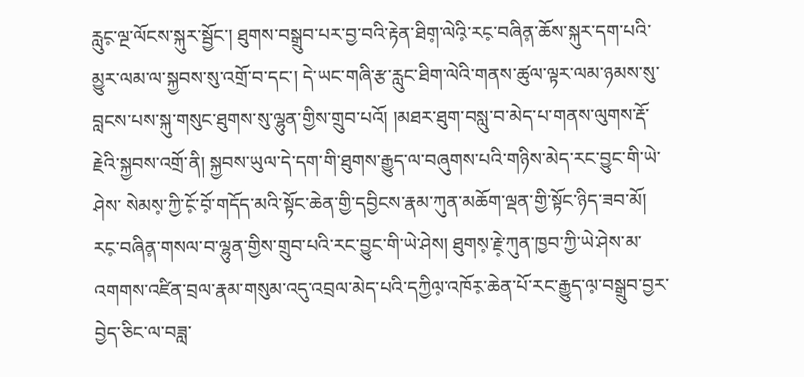རླུང༷་ལྔ་ལོངས་སྐུར་སྦྱོང་། ཐུགས་བསྒྲུབ་པར་བྱ་བའི་རྟེན་ཐིག༷་ལེའི༷་རང༷་བཞིན༷་ཆོས་སྐུར་དག་པའི་མྱུར་ལམ་ལ་སྐྱབས་སུ་འགྲོ་བ་དང་། དེ་ཡང་གཞི་རྩ་རླུང་ཐིག་ལེའི་གནས་ཚུལ་ལྟར་ལམ་ཉམས་སུ་བླངས་པས་སྐུ་གསུང་ཐུགས་སུ་ལྷུན་གྱིས་གྲུབ་པའོ། །མཐར་ཐུག་བསླུ་བ་མེད་པ་གནས་ལུགས་རྡོ་རྗེའི་སྐྱབས་འགྲོ་ནི། སྐྱབས་ཡུལ་དེ་དག་གི་ཐུགས་རྒྱུད་ལ་བཞུགས་པའི་གཉིས་མེད་རང་བྱུང་གི་ཡེ་ཤེས་ སེམས༷་ཀྱི་ངོ༷་བོ༷་གདོད་མའི་སྟོང་ཆེན་གྱི་དབྱིངས་རྣམ་ཀུན་མཆོག་ལྡན་གྱི་སྟོང་ཉིད་ཟབ་མོ། རང༷་བཞིན༷་གསལ་བ་ལྷུན་གྱིས་གྲུབ་པའི་རང་བྱུང་གི་ཡེ་ཤེས། ཐུགས༷་རྗེ༷་ཀུན་ཁྱབ་ཀྱི་ཡེ་ཤེས་མ་འགགས་འཛིན་བྲལ་རྣམ་གསུམ་འདུ་འབྲལ་མེད་པའི་དཀྱིལ༷་འཁོར༷་ཆེན་པོ་རང་རྒྱུད་ལ༷་བསྒྲུབ་བྱར་བྱེད་ཅིང་ལ་བཟླ་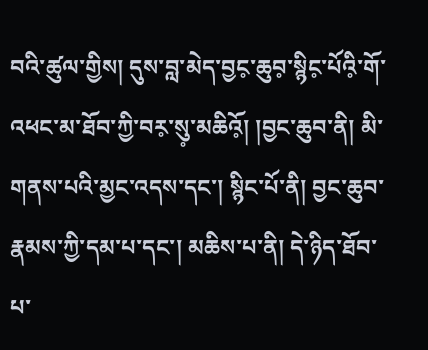བའི་ཚུལ་གྱིས། དུས་བླ་མེད་བྱང༷་ཆུབ༷་སྙིང༷་པོའི༷་གོ་འཕང་མ་ཐོབ་ཀྱི་བར༷་སུ༷་མཆིའོ༷། །བྱང་ཆུབ་ནི། མི་གནས་པའི་མྱང་འདས་དང་། སྙིང་པོ་ནི། བྱང་ཆུབ་རྣམས་ཀྱི་དམ་པ་དང་། མཆིས་པ་ནི། དེ་ཉིད་ཐོབ་པ་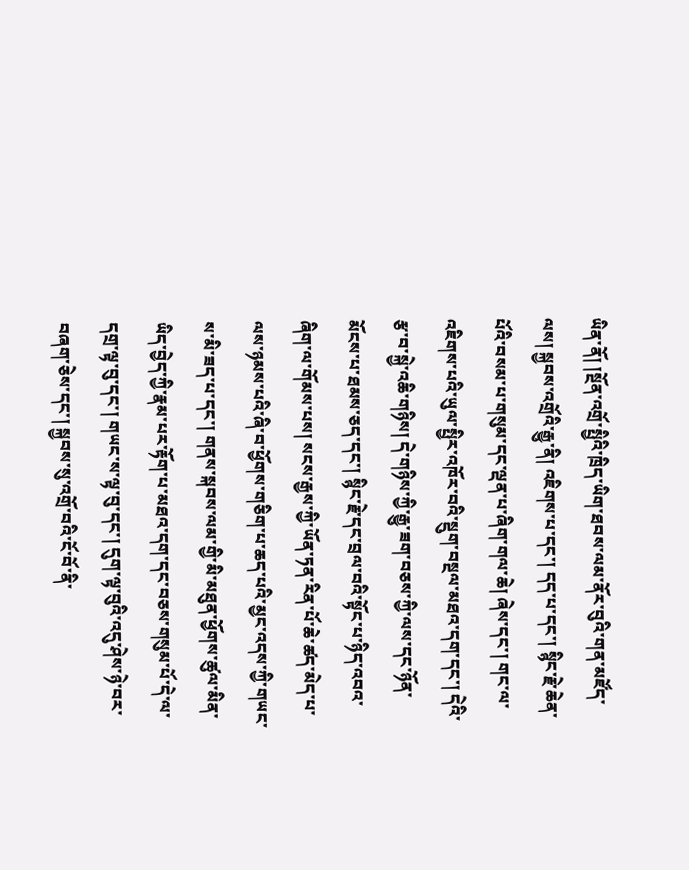ཡིན་ནོ། །སྔོན་འགྲོ་སྤྱིའི་ཁྲིད་ཡིག་ཐབས་ལམ་ནོར་བུའི་གན་མཛོད་ལས། སྐྱབས་འགྲོའི་རྒྱུ་ནི། འཇིགས་པ་དང་། དད་པ་དང་། སྙིང་རྗེ་ཆེན་པོའི་བསམ་པ་གསུམ་དང་ལྡན་པ་ཞིག་གལ་ཆེ། ཞེས་དང་། གང་ལ་འཇིགས་པའི་ཡུལ་སྤྱིར་འཁོར་བའི་སྡུག་བསྔལ་མཐའ་དག་དང་། དེའི་རྩ་བ་སྐྱེ་འཆི་གཉིས། དེ་གཉིས་ཀྱི་རྒྱུ་ཟག་བཅས་ཀྱི་ལས་དང་ཉོན་མོངས་པ་ཐམས་ཅད་དང་། སྙིང་རྗེ་དང་བྲལ་བའི་སྟོང་པ་ཉིད་འབའ་ཞིག་ལ་གོམས་པས། སངས་རྒྱས་ཀྱི་ཡོན་ཏན་རིན་པོ་ཆེ་ཚད་མེད་པ་ལས་ཉམས་པའི་ཞི་བ་ཕྱོགས་གཅིག་པ་ཆད་པའི་མྱང་འདས་ཀྱི་གཡང་ས་མི་ཟད་པ་དང་། གནས་སྐབས་ལམ་གྱི་མི་མཐུན་ཕྱོགས་ཚུལ་མིན་ཡིད་བྱེད་ཀྱི་རྣམ་པར་རྟོག་པ་མཐའ་དག་དང་བཅས་གསུམ་པོ་དེ་ལ་དགྲ་ལྟ་བུ་དང་། གཡང་ས་ལྟ་བུ་དང་། དུག་ལྟ་བུའི་འདུ་ཤེས་ཉེ་བར་བཞག་ཅེས་དང་། སྐྱབས་སུ་འགྲོ་བའི་ངོ་བོ་ནི་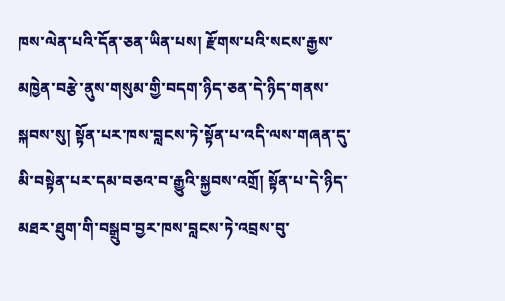ཁས་ལེན་པའི་དོན་ཅན་ཡིན་པས། རྫོགས་པའི་སངས་རྒྱས་མཁྱེན་བརྩེ་ནུས་གསུམ་གྱི་བདག་ཉིད་ཅན་དེ་ཉིད་གནས་སྐབས་སུ། སྟོན་པར་ཁས་བླངས་ཏེ་སྟོན་པ་འདི་ལས་གཞན་དུ་མི་བསྟེན་པར་དམ་བཅའ་བ་རྒྱུའི་སྐྱབས་འགྲོ། སྟོན་པ་དེ་ཉིད་མཐར་ཐུག་གི་བསྒྲུབ་བྱར་ཁས་བླངས་ཏེ་འབྲས་བུ་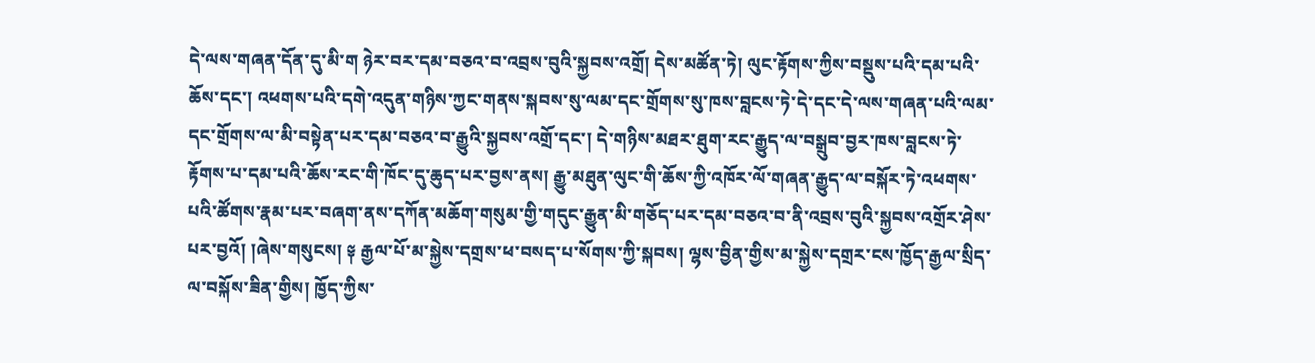དེ་ལས་གཞན་དོན་དུ་མི་ག ཉེར་བར་དམ་བཅའ་བ་འབྲས་བུའི་སྐྱབས་འགྲོ། དེས་མཚོན་ཏེ། ལུང་རྟོགས་ཀྱིས་བསྡུས་པའི་དམ་པའི་ཆོས་དང་། འཕགས་པའི་དགེ་འདུན་གཉིས་ཀྱང་གནས་སྐབས་སུ་ལམ་དང་གྲོགས་སུ་ཁས་བླངས་ཏེ་དེ་དང་དེ་ལས་གཞན་པའི་ལམ་དང་གྲོགས་ལ་མི་བསྟེན་པར་དམ་བཅའ་བ་རྒྱུའི་སྐྱབས་འགྲོ་དང་། དེ་གཉིས་མཐར་ཐུག་རང་རྒྱུད་ལ་བསྒྲུབ་བྱར་ཁས་བླངས་ཏེ་རྟོགས་པ་དམ་པའི་ཆོས་རང་གི་ཁོང་དུ་ཆུད་པར་བྱས་ནས། རྒྱུ་མཐུན་ལུང་གི་ཆོས་ཀྱི་འཁོར་ལོ་གཞན་རྒྱུད་ལ་བསྐོར་ཏེ་འཕགས་པའི་ཚོགས་རྣམ་པར་བཞག་ནས་དཀོན་མཆོག་གསུམ་གྱི་གདུང་རྒྱུན་མི་གཅོད་པར་དམ་བཅའ་བ་ནི་འབྲས་བུའི་སྐྱབས་འགྲོར་ཤེས་པར་བྱའོ། །ཞེས་གསུངས། ༈ རྒྱལ་པོ་མ་སྐྱེས་དགྲས་ཕ་བསད་པ་སོགས་ཀྱི་སྐབས། ལྷས་བྱིན་གྱིས་མ་སྐྱེས་དགྲར་ངས་ཁྱོད་རྒྱལ་སྲིད་ལ་བསྐོས་ཟིན་གྱིས། ཁྱོད་ཀྱིས་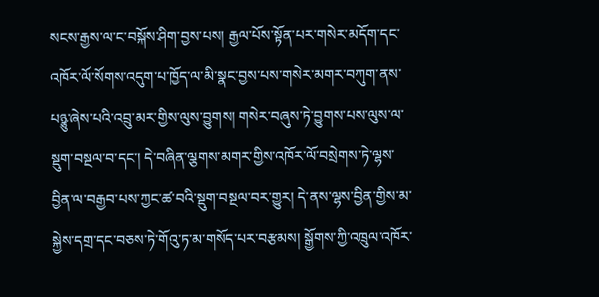སངས་རྒྱས་ལ་ང་བསྐོས་ཤིག་བྱས་པས། རྒྱལ་པོས་སྟོན་པར་གསེར་མདོག་དང་འཁོར་ལོ་སོགས་འདུག་པ་ཁྱོད་ལ་མི་སྣང་བྱས་པས་གསེར་མགར་བཀུག་ནས་པཉྩུ་ཞེས་པའི་འབྲུ་མར་གྱིས་ལུས་བྱུགས། གསེར་བཞུས་ཏེ་བྱུགས་པས་ལུས་ལ་སྡུག་བསྔལ་བ་དང་། དེ་བཞིན་ལྕགས་མགར་གྱིས་འཁོར་ལོ་བསྲེགས་ཏེ་ལྷས་བྱིན་ལ་བརྒྱབ་པས་ཀྱང་ཚ་བའི་སྡུག་བསྔལ་བར་གྱུར། དེ་ནས་ལྷས་བྱིན་གྱིས་མ་སྐྱེས་དགྲ་དང་བཅས་ཏེ་གོའུ་ཏ་མ་གསོད་པར་བརྩམས། སྒྱོགས་ཀྱི་འཁྲུལ་འཁོར་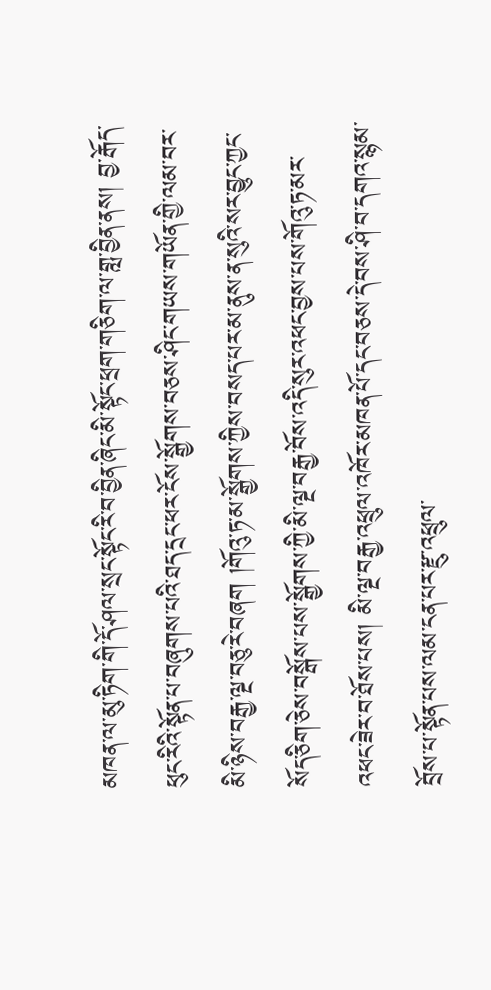མཁན་ལ་མུ་ཏིག་གི་དོ་ཤལ་སྲང་སྟོང་རི་བ་བྱིན་ཞིང་མི་སྟོང་ཕྲག་གཅིག་ལ་གླ་བྱིན་ནས། བྱ་རྒོད་ཕུང་རིའི་སྟོན་པ་བཞུགས་པའི་ཐད་དྲང་ཕར་ངོས་སྒྱོགས་བཅས་ཤིང་གཡས་གཡོན་གྱི་ལམ་བར་མི་ཉིས་བརྒྱ་ལྔ་བཅུ་རེ་བཞག །གོའུ་ཏ་མ་སྒྱོགས་ཀྱིས་བསད་པར་མ་ནུས་ན་སུའི་སར་བྱུང་ཀྱང་སོད་ཅིག་ཅེས་བསྒོས་པས་སྒྱོགས་ཀྱི་མི་ལྔ་བརྒྱ་བོས་འདི་སུར་འཕང་བྱས་པས་གོའུ་ཏ་མར་འཕང་ཟེར་བ་ཐོས་པས། མི་ལྔ་བརྒྱ་འཕྲུལ་འཁོར་མཁན་པོ་དང་བཅས་དེ་བས་ཤི་བ་དགའ་སྙམ་བྲོས་པ་སྟོན་པས་ལམ་ངན་པར་རྫུ་འཕྲུལ་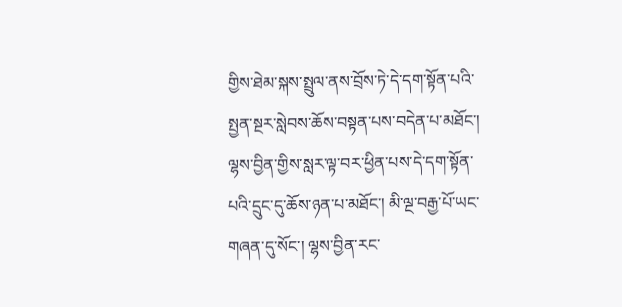གྱིས་ཐེམ་སྐས་སྤྲུལ་ནས་བྲོས་ཏེ་དེ་དག་སྟོན་པའི་སྤྱན་སྔར་སླེབས་ཆོས་བསྟན་པས་བདེན་པ་མཐོང་། ལྷས་བྱིན་གྱིས་སླར་ལྟ་བར་ཕྱིན་པས་དེ་དག་སྟོན་པའི་དྲུང་དུ་ཆོས་ཉན་པ་མཐོང་། མི་ལྔ་བརྒྱ་པོ་ཡང་གཞན་དུ་སོང་། ལྷས་བྱིན་རང་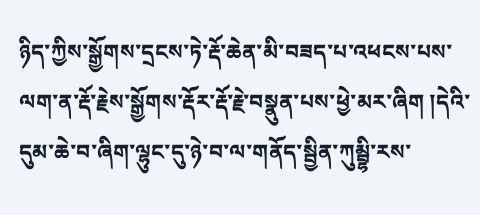ཉིད་ཀྱིས་སྒྱོགས་དྲངས་ཏེ་རྡོ་ཆེན་མི་བཟད་པ་འཕངས་པས་ལག་ན་རྡོ་རྗེས་སྒྱོགས་རྡོར་རྡོ་རྗེ་བསྣུན་པས་ཕྱེ་མར་ཞིག །དེའི་དུམ་ཆེ་བ་ཞིག་ལྷུང་དུ་ཉེ་བ་ལ་གནོད་སྦྱིན་ཀུམྦྷི་རས་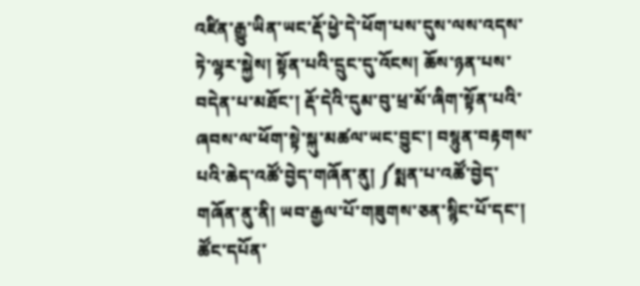འཛིན་རྒྱུ་ཡིན་ཡང་རྡོ་ཕྱེ་དེ་ཕོག་པས་དུས་ལས་འདས་ཏེ་ལྷར་སྐྱེས། སྟོན་པའི་དྲུང་དུ་འོངས། ཆོས་ཉན་པས་བདེན་པ་མཐོང་། རྡོ་དེའི་དུམ་བུ་ཕྲ་མོ་ཞིག་སྟོན་པའི་ཞབས་ལ་ཕོག་སྟེ་སྐུ་མཚལ་ཡང་བྱུང་། བསྙུན་བརྟགས་པའི་ཆེད་འཚོ་བྱེད་གཞོན་ནུ། ༼སྨན་པ་འཚོ་བྱེད་གཞོན་ནུ་ནི། ཡབ་རྒྱལ་པོ་གཟུགས་ཅན་སྙིང་པོ་དང་། ཚོང་དཔོན་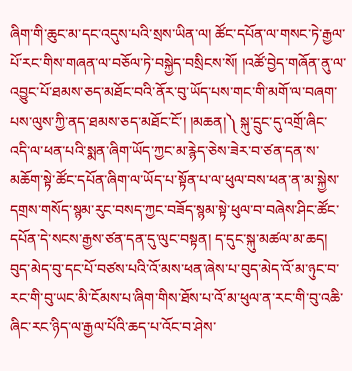ཞིག་གི་ཆུང་མ་དང་འདུས་པའི་སྲས་ཡིན་ལ། ཚོང་དཔོན་ལ་གསང་ཏེ་རྒྱལ་པོ་རང་གིས་གཞན་ལ་བཅོལ་ཏེ་བསྐྱེད་བསྲིངས་སོ། །འཚོ་བྱེད་གཞོན་ནུ་ལ་འབྱུང་པོ་ཐམས་ཅད་མཐོང་བའི་ནོར་བུ་ཡོད་པས་གང་གི་མགོ་ལ་བཞག་པས་ལུས་ཀྱི་ནད་ཐམས་ཅད་མཐོང་ངོ་། །མཆན།༽ སྐུ་དྲུང་དུ་འགྲོ་ཞིང་འདི་ལ་ཕན་པའི་སྨན་ཞིག་ཡོད་ཀྱང་མ་རྙེད་ཅེས་ཟེར་བ་ཙན་དན་ས་མཆོག་སྟེ་ཚོང་དཔོན་ཞིག་ལ་ཡོད་པ་སྟོན་པ་ལ་ཕུལ་བས་ཕན་ན་མ་སྐྱེས་དགྲས་གསོད་སྙམ་རུང་བསད་ཀྱང་བཟོད་སྙམ་སྟེ་ཕུལ་བ་བཞེས་ཤིང་ཚོང་དཔོན་དེ་སངས་རྒྱས་ཙན་དན་དུ་ལུང་བསྟན། ད་དུང་སྐུ་མཚལ་མ་ཆད། བུད་མེད་བུ་དང་པོ་བཙས་པའི་འོ་མས་ཕན་ཞེས་པ་བུད་མེད་འོ་མ་ཉུང་བ་རང་གི་བུ་ཡང་མི་ངོམས་པ་ཞིག་གིས་ཐོས་པ་འོ་མ་ཕུལ་ན་རང་གི་བུ་འཆི་ཞིང་རང་ཉིད་ལ་རྒྱལ་པོའི་ཆད་པ་འོང་བ་ཤེས་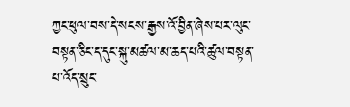ཀྱང་ཕུལ་བས་དེ་སངས་རྒྱས་འོ་བྱིན་ཞེས་པར་ལུང་བསྟན་ཅིང་ད་དུང་སྐུ་མཚལ་མ་ཆད་པའི་ཚུལ་བསྟན་པ་འོད་སྲུང་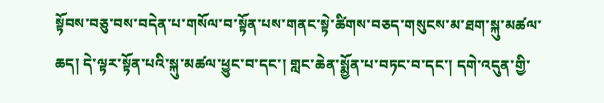སྟོབས་བཅུ་བས་བདེན་པ་གསོལ་བ་སྟོན་པས་གནང་སྟེ་ཚིགས་བཅད་གསུངས་མ་ཐག་སྐུ་མཚལ་ཆད། དེ་ལྟར་སྟོན་པའི་སྐུ་མཚལ་ཕྱུང་བ་དང་། གླང་ཆེན་སྨྱོན་པ་བཏང་བ་དང་། དགེ་འདུན་གྱི་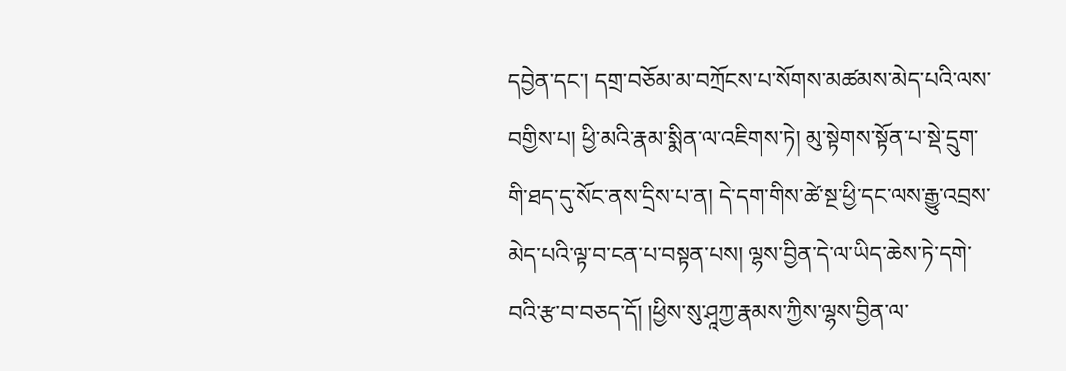དབྱེན་དང་། དགྲ་བཅོམ་མ་བཀྲོངས་པ་སོགས་མཚམས་མེད་པའི་ལས་བགྱིས་པ། ཕྱི་མའི་རྣམ་སྨིན་ལ་འཇིགས་ཏེ། མུ་སྟེགས་སྟོན་པ་སྡེ་དྲུག་གི་ཐད་དུ་སོང་ནས་དྲིས་པ་ན། དེ་དག་གིས་ཚེ་སྔ་ཕྱི་དང་ལས་རྒྱུ་འབྲས་མེད་པའི་ལྟ་བ་ངན་པ་བསྟན་པས། ལྷས་བྱིན་དེ་ལ་ཡིད་ཆེས་ཏེ་དགེ་བའི་རྩ་བ་བཅད་དོ། །ཕྱིས་སུ་ཤཱཀྱ་རྣམས་ཀྱིས་ལྷས་བྱིན་ལ་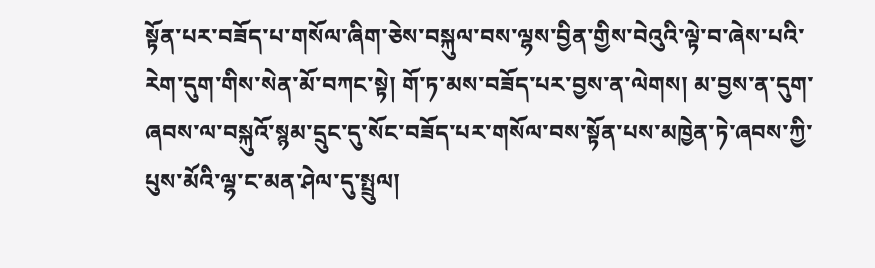སྟོན་པར་བཟོད་པ་གསོལ་ཞིག་ཅེས་བསྐུལ་བས་ལྷས་བྱིན་གྱིས་བེའུའི་ལྟེ་བ་ཞེས་པའི་རེག་དུག་གིས་སེན་མོ་བཀང་སྟེ། གོ་ཏ་མས་བཟོད་པར་བྱས་ན་ལེགས། མ་བྱས་ན་དུག་ཞབས་ལ་བསྐུའོ་སྙམ་དྲུང་དུ་སོང་བཟོད་པར་གསོལ་བས་སྟོན་པས་མཁྱེན་ཏེ་ཞབས་ཀྱི་པུས་མོའི་ལྷ་ང་མན་ཤེལ་དུ་སྤྲུལ།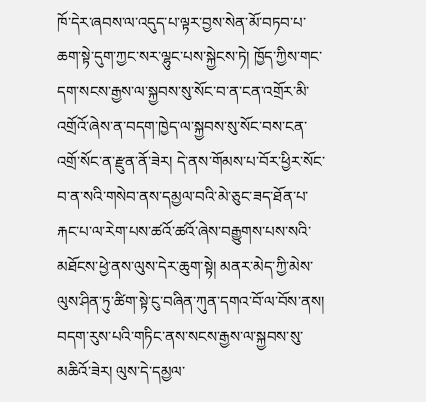ཁོ་དེར་ཞབས་ལ་འདུད་པ་ལྟར་བྱས་སེན་མོ་བཏབ་པ་ཆག་སྟེ་དུག་ཀྱང་སར་ལྷུང་པས་སྐྱེངས་ཏེ། ཁྱོད་ཀྱིས་གང་དག་སངས་རྒྱས་ལ་སྐྱབས་སུ་སོང་བ་ན་ངན་འགྲོར་མི་འགྲོའོ་ཞེས་ན་བདག་ཁྱེད་ལ་སྐྱབས་སུ་སོང་བས་ངན་འགྲོ་སོང་ན་རྫུན་ནོ་ཟེར། དེ་ནས་གོམས་པ་བོར་ཕྱིར་སོང་བ་ན་སའི་གསེབ་ནས་དམྱལ་བའི་མེ་ཅུང་ཟད་ཐོན་པ་རྐང་པ་ལ་རེག་པས་ཚའོ་ཚའོ་ཞེས་བརྒྱུགས་པས་སའི་མཐོངས་ཕྱེ་ནས་ལུས་དེར་ཆུག་སྟེ། མནར་མེད་ཀྱི་མེས་ལུས་ཤིན་ཏུ་ཚིག་སྟེ་ངུ་བཞིན་ཀུན་དགའ་བོ་ལ་བོས་ནས། བདག་རུས་པའི་གཏིང་ནས་སངས་རྒྱས་ལ་སྐྱབས་སུ་མཆིའོ་ཟེར། ལུས་དེ་དམྱལ་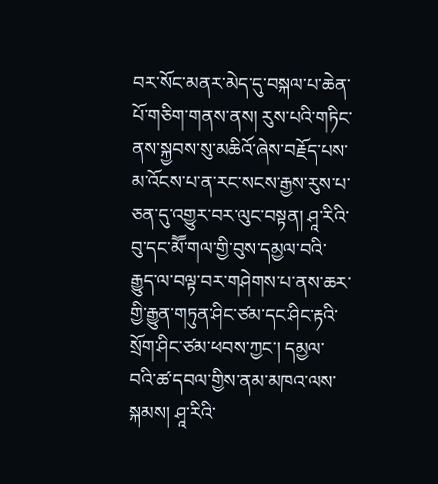བར་སོང་མནར་མེད་དུ་བསྐལ་པ་ཆེན་པོ་གཅིག་གནས་ནས། རུས་པའི་གཏིང་ནས་སྐྱབས་སུ་མཆིའོ་ཞེས་བརྗོད་པས་མ་འོངས་པ་ན་རང་སངས་རྒྱས་རུས་པ་ཅན་དུ་འགྱུར་བར་ལུང་བསྟན། ཤཱ་རིའི་བུ་དང་མཽ་གལ་གྱི་བུས་དམྱལ་བའི་རྒྱུད་ལ་བལྟ་བར་གཤེགས་པ་ནས་ཆར་གྱི་རྒྱུན་གཏུན་ཤིང་ཙམ་དང་ཤིང་རྟའི་སྲོག་ཤིང་ཙམ་ཕབས་ཀྱང་། དམྱལ་བའི་ཚ་དབལ་གྱིས་ནམ་མཁའ་ལས་སྐམས། ཤཱ་རིའི་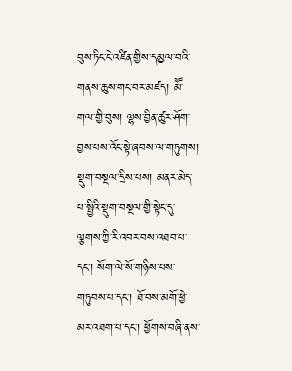བུས་ཏིང་ངེ་འཛིན་གྱིས་དམྱལ་བའི་གནས་ཆུས་གང་བར་མཛད། མཽ་གལ་གྱི་བུས། ལྷས་བྱིན་ཚུར་ཤོག་བྱས་པས་འོང་སྟེ་ཞབས་ལ་གཏུགས། སྡུག་བསྔལ་དྲིས་པས། མནར་མེད་པ་སྤྱིའི་སྡུག་བསྔལ་གྱི་སྟེང་དུ་ལྕགས་ཀྱི་རི་འབར་བས་འཐབ་པ་དང་། སོག་ལེ་སོ་གཉིས་པས་གཏུབས་པ་དང་། ཐོ་བས་མགོ་ཕྱེ་མར་འཐག་པ་དང་། ཕྱོགས་བཞི་ནས་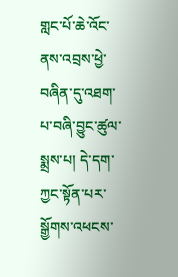གླང་པོ་ཆེ་འོང་ནས་འབྲས་ཕྱེ་བཞིན་དུ་འཐག་པ་བཞི་བྱུང་ཚུལ་སྨྲས་པ། དེ་དག་ཀྱང་སྟོན་པར་སྒྱོགས་འཕངས་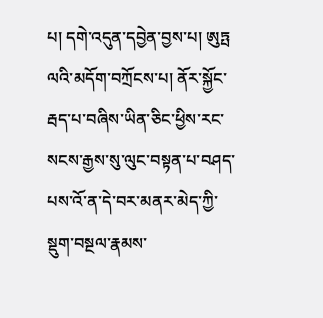པ། དགེ་འདུན་དབྱེན་བྱས་པ། ཨུཏྤ ལའི་མདོག་བཀྲོངས་པ། ནོར་སྐྱོང་རྦད་པ་བཞིས་ཡིན་ཅིང་ཕྱིས་རང་སངས་རྒྱས་སུ་ལུང་བསྟན་པ་བཤད་པས་འོ་ན་དེ་བར་མནར་མེད་ཀྱི་སྡུག་བསྔལ་རྣམས་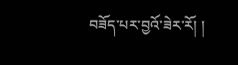བཟོད་པར་བྱའོ་ཟེར་རོ། །